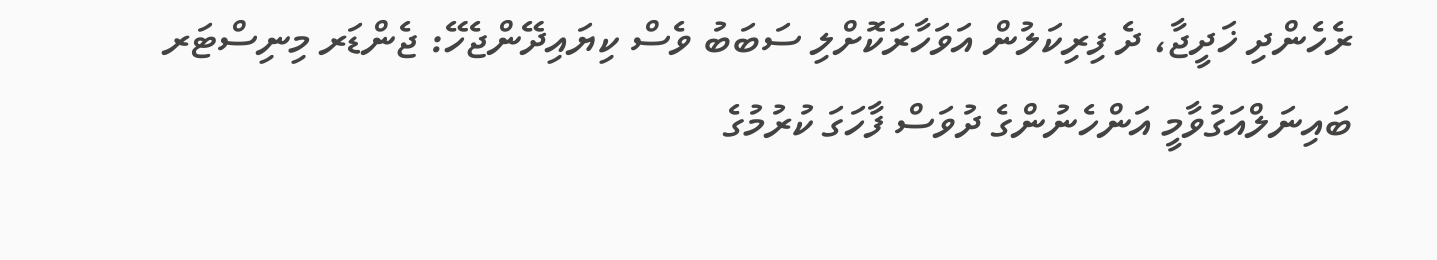ރެހެންދި ޚަދީޖާ، ދެ ފިރިކަލުން އަވަހާރަކޮށްލި ސަބަބު ވެސް ކިޔައިދޭންޖެހޭ: ޖެންޑަރ މިނިސްޓަރ
ބައިނަލްއަގުވާމީ އަންހެނުންގެ ދުވަސް ފާހަގަ ކުރުމުގެ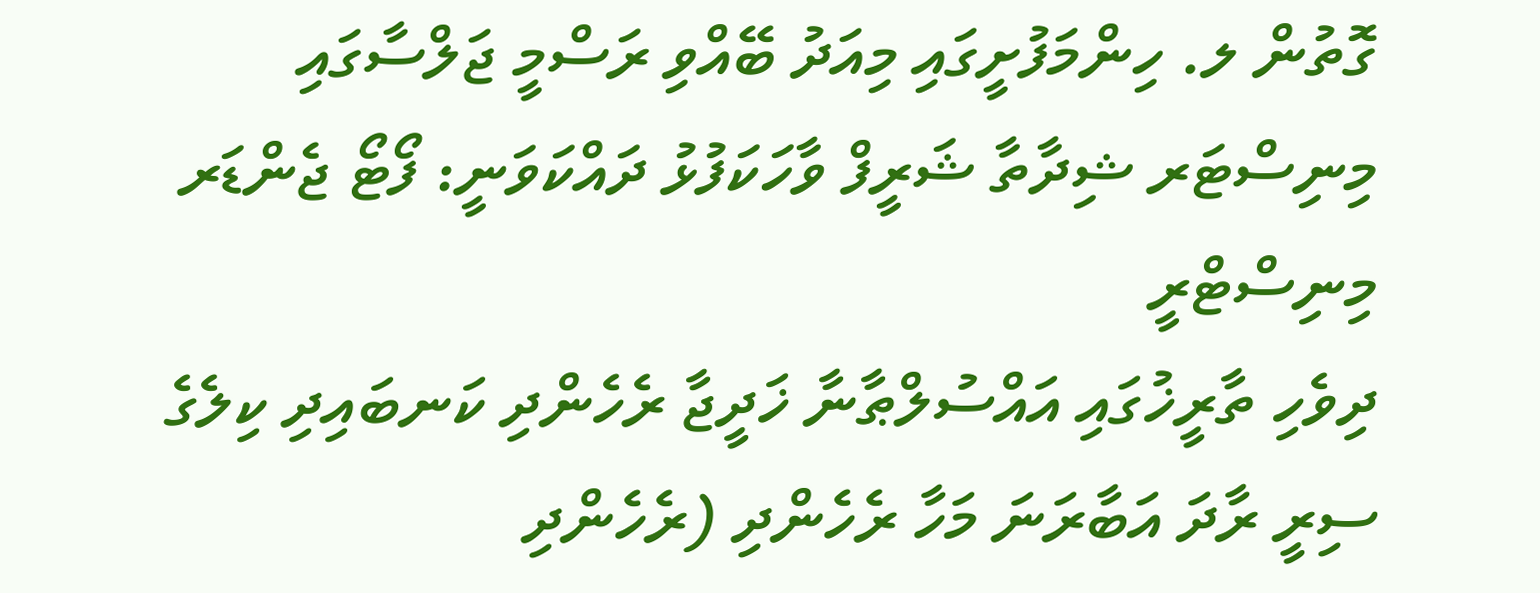ގޮތުން ލ. ހިންމަފުށީގައި މިއަދު ބޭއްވި ރަސްމީ ޖަލްސާގައި މިނިސްޓަރ ޝިދާތާ ޝަރީފް ވާހަކަފުޅު ދައްކަވަނީ: ފޯޓޯ ޖެންޑަރ މިނިސްޓްރީ
ދިވެހި ތާރީޚުގައި އައްސުލްޠާނާ ޚަދީޖާ ރެހެންދި ކަނބައިދި ކިލެގެ ސިރީ ރާދަ އަބާރަނަ މަހާ ރެހެންދި (ރެހެންދި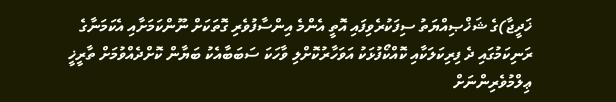ޚަދީޖާ)ގެ ޝަޚްޞިއްޔަތު ސިފަކުރެވިފައި އޮތީ އެންމެ އިންސާފުވެރި ގޮތަކަށް ނޫންކަމަށާއި އެކަމަނާގެ ރަނިކަމުގައި ދެ ފިރިކަލަކާއި ކޮއްކޯފުޅަކު އަވަހާރުކޮށްލި ވާހަކަ ސަބަބާއެކު ބަޔާން ކޮށްދެއްވުމަށް ތާރީޚީ ޢިލްމުވެރިންނަށް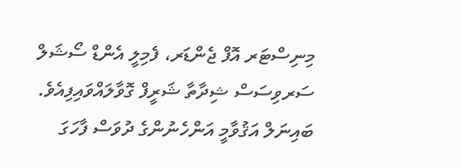މިނިސްޓަރ އޮފް ޖެންޑަރ، ފެމިލީ އެންޑް ސޯޝަލް ސަރވިސަސް ޝިދާތާ ޝަރީފް ގޮވާލައްވައިފިއެވެ.
ބައިނަލް އަޤުވާމީ އަންހެނުންގެ ދުވަސް ފާހަގަ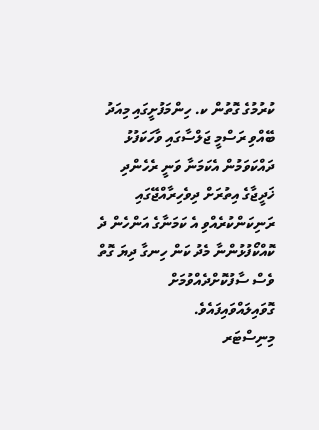ކުރުމުގެ ގޮތުން ކ. ހިންމަފުށީގައި މިއަދު ބޭއްވި ރަސްމީ ޖަލްސާގައި ވާހަކަފުޅު ދައްކަވަމުން އެކަމަނާ ވަނީ ރެހެންދި ޚަދީޖާގެ އިތުރަށް ދިވެހިރާއްޖޭގައި ރަނިކަންކުރެއްވި އެ ކަމަނާގެ އަންހެން ދެ ކޮއްކޯފުޅުންނާ މެދު ކަން ހިނގާ ދިޔަ ގޮތް ވެސް ސާފުކޮށްދެއްވުމަށް ގޮވައިލައްވައިފައެވެ.
މިނިސްޓަރ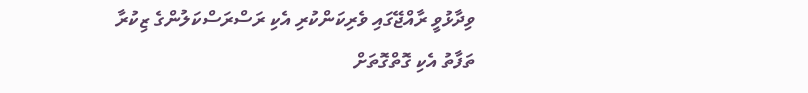ވިދާޅުވީ ރާއްޖޭގައި ވެރިކަންކުރި އެކި ރަސްރަސްކަލުންގެ ޒިކުރާ ތަފާތު އެކި ގޮތްގޮތަށް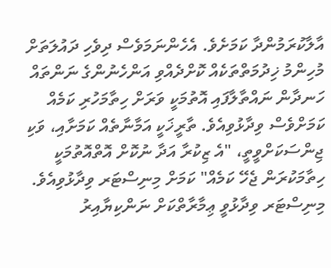އާލާކުރަމުންދާ ކަމަށެވެ. އެހެންނަމަވެސް ދިވެހި ދައުލަތަށް މުހިންމު ޚިދުމަތްތަކެއް ކޮށްދެއްވި އަންހެނުންގެ ނަންތައް ހަނދާން ނައްތާލާފައި އޮތުމަކީ ވަރަށް ހިތާމަހުރި ކަމެއް ކަމަށްވެސް ވިދާޅުވިއެވެ. ތާރީޚަކީ އަމާނާތެއް ކަމަށާއި، ވަކި ޖިންސަކަށްވީތީ، "އެ ޒިކުރާ އަދާ ނުކޮށް އޮތްއޮތުމަކީ ހިތާމަކުރަން ޖެހޭ ކަމެއް" ކަމަށް މިނިސްޓަރ ވިދާޅުވިއެވެ.
މިނިސްޓަރ ވިދާޅުވީ ޢިމާރާތްކަށް ނަންކިޔާއިރު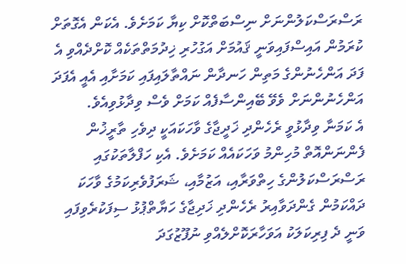ރަސްރަސްކަލުންނަށް ނިސްބަތްކޮށް ކިޔާ ކަމަށެވެ. އެކަން އެގޮތަށް ކުރަމުން އައިސްފައިވަނީ ޤައުމަށް އަގުހުރި ޚިދުމަތްތަކެއް ކޮށްދެއްވި އެ ފަދަ އަންހެނުންގެ މަތިން ހަނދާން ނައްތާލައިފައި ކަމަށާއި އެއީ އެފަދަ އަންހެނުންނަށް ވެވޭ ބޭއިންސާފެއް ކަމަށް ވެސް ވިދާޅުވިއެވެ.
އެ ކަމަނާ ވިދާޅުވީ ރެހެންދި ޚަދީޖާގެ ވާހަކައަކީ ދިވެހި ތާރީޚުން ފެންނަންއޮތް މުހިންމު ވަހަކައެއް ކަމަށެވެ. އެކި ހަފްލާތަކުގައި ރަސްރަސްކަލުންގެ ހިތްވަރާއި، އަޒުމާއި، ޝަރަފުވެރިކަމުގެ ވާހަކަ ދައްކަމުން ގެންދަވާއިރު ރެހެންދި ޚަދިޖާގެ ހަޔާތްޕުޅު ސިފަކުރެވިފައި ވަނީ ދެ ފިރިކަލަކު އަވަހާރަކޮށްލެއްވި ނުފޫޒުގަދަ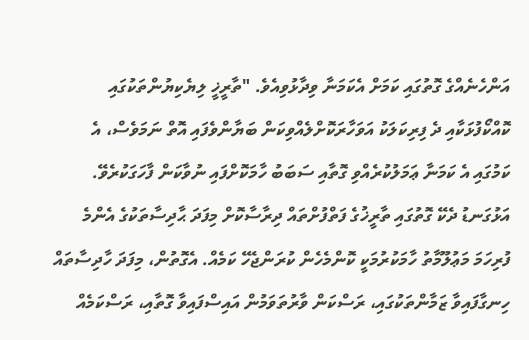އަންހެނެއްގެ ގޮތުގައި ކަމަށް އެކަމަނާ ވިދާޅުވިއެވެ. "ތާރީޚީ ލިޔެކިޔުންތަކުގައި ކޮއްކޯފުޅަކާއި ދެ ފިރިކަލަކު އަވަހާރަކޮށްލެއްވިކަން ބަޔާންވެފައި އޮތް ނަމަވެސް، އެ ކަމުގައި އެ ކަމަނާ ޢަމަލުކުރެއްވި ގޮތާއި ސަބަބު ހާމަކޮށްފައި ނުވާކަން ފާހަގަކުރެވޭ. އަޅުގަނޑު ދެކޭ ގޮތުގައި ތާރީޚުގެ ފަތްފުށްތައް ދިރާސާކޮށް މިފަދަ ޙާދިސާތަކުގެ އެންމެ ފުރިހަމަ މަޢުލޫމާތު ހާމަކުރުމަކީ ކޮންމެހެން ކުރަންޖެހޭ ކަމެއް. އެގޮތުން، މިފަދަ ހާދިސާތައް ހިނގާފައިވާ ޒަމާންތަކުގައި، ރަސްކަން ވާރުތަވަމުން އައިސްފައިވާ ގޮތާއި، ރަސްކަމެއް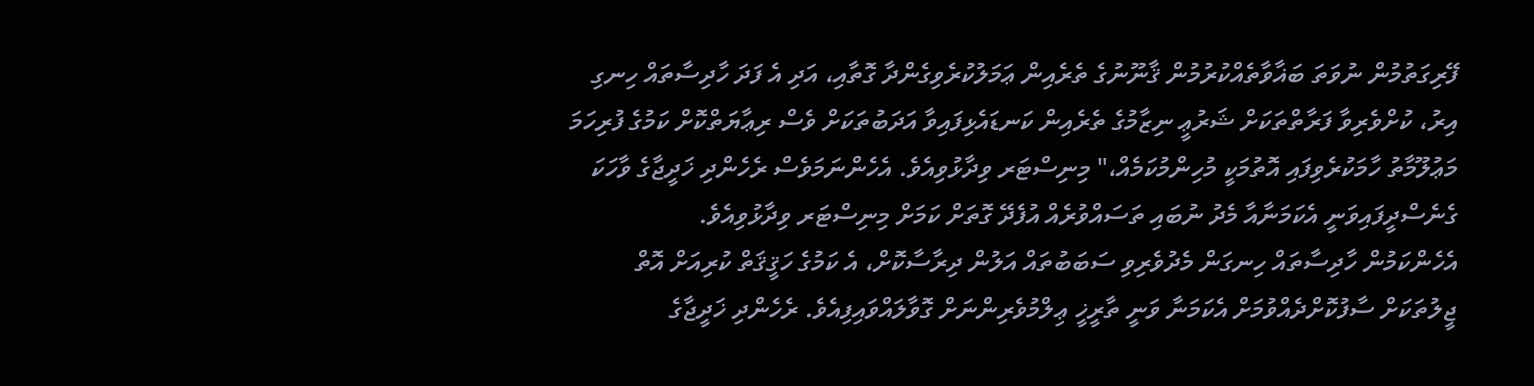ފޭރިގަތުމުން ނުވަތަ ބަޣާވާތެއްކުރުމުން ޤާނޫނުގެ ތެރެއިން ޢަމަލުކުރެވިގެންދާ ގޮތާއި، އަދި އެ ފަދަ ހާދިސާތައް ހިނގި އިރު، ކުށްވެރިވާ ފަރާތްތަކަށް ޝަރުޢީ ނިޒާމުގެ ތެރެއިން ކަނޑައެޅިފައިވާ އަދަބުތަކަށް ވެސް ރިޢާޔަތްކޮށް ކަމުގެ ފުރިހަމަ މަޢުލޫމާތު ހާމަކުރެވިފައި އޮތުމަކީ މުހިންމުކަމެއް،" މިނިސްޓަރ ވިދާޅުވިއެވެ. އެހެންނަމަވެސް ރެހެންދި ޚަދީޖާގެ ވާހަކަ ގެނެސްދީފައިވަނީ އެކަމަނާއާ މެދު ނުބައި ތަސައްވުރެއް އުފެދޭ ގޮތަށް ކަމަށް މިނިސްޓަރ ވިދާޅުވިއެވެ.
އެހެންކަމުން ހާދިސާތައް ހިނގަން މެދުވެރިވި ސަބަބުތައް އަލުން ދިރާސާކޮށް، އެ ކަމުގެ ހަޤީޤަތް ކުރިއަށް އޮތް ޖީލުތަކަށް ސާފުކޮށްދެއްވުމަށް އެކަމަނާ ވަނީ ތާރީޚީ ޢިލްމުވެރިންނަށް ގޮވާލައްވައިފިއެވެ. ރެހެންދި ޚަދީޖާގެ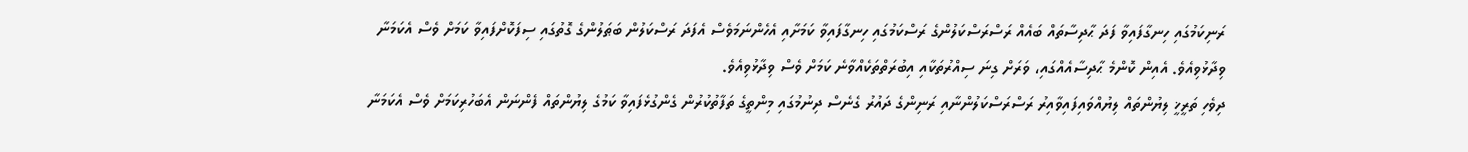ރަނިކަމުގައި ހިނގާފައިވާ ފަދަ ޙާދިސާތައް ބައެއް ރަސްރަސްކަލުންގެ ރަސްކަމުގައި ހިނގާފައިވާ ކަމަށާއި އެހެންނަމަވެސް އެފަދަ ރަސްކަލުން ބަޠަލުންގެ ގޮތުގައި ސިފަކޮށްފައިވާ ކަމަށް ވެސް އެކަމަނާ ވިދާޅުވިއެވެ. އެއިން ކޮންމެ ޙާދިސާއެއްގައި، ވަރަށް ގިނަ ސިއްރުތަކާއި އިބުރަތްތަކެއްވާނެ ކަމަށް ވެސް ވިދާޅުވިއެވެ.
ދިވެހި ތަރީޚީ ލިޔުންތައް ލިޔުއްވައިފައިވާއިރު ރަސްރަސްކަލުންނާއި ރަނިންގެ ދައުރު ގެނެސް ދިނުމުގައި މިންތީގެ ތަފާތުކުރުން ގެންގުޅެފައިވާ ކަމުގެ ލިޔުންތައް ފެންނަން އެބަހުރިކަމަށް ވެސް އެކަމަނާ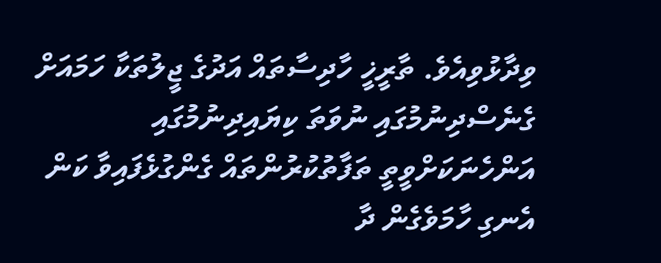ވިދާޅުވިއެވެ. ތާރީޚީ ހާދިސާތައް އަދުގެ ޖީލުތަކާ ހަމައަށް ގެނެސްދިނުމުގައި ނުވަތަ ކިޔައިދިނުމުގައި އަންހެނަކަށްވީތީ ތަފާތުކުރުންތައް ގެންގުޅެފައިވާ ކަން އެނގި ހާމަވެގެން ދާ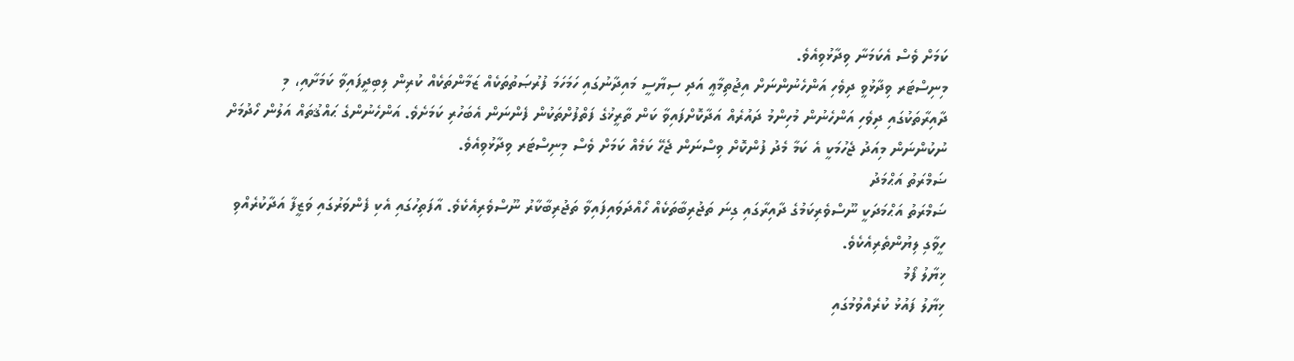ކަމަށް ވެސް އެކަމަނާ ވިދާޅުވިއެވެ.
މިނިސްޓަރ ވިދާޅުވީ ދިވެހި އަންހެނުންނަށް އިޖުތިމާޢީ އަދި ސިޔާސީ މައިދާނުގައި ހަމަހަމަ ފުރުޞަތުތަކެއް ޒަމާންތަކެއް ކުރިން ލިބިދީފައިވާ ކަމަށާއި، މި ދާއިރާތަކުގައި ދިވެހި އަންހެނުން މުހިންމު ދައުރެއް އަދާކޮށްފައިވާ ކަން ތާރީޚުގެ ފަތްފުށްތަކުން ފެންނަން އެބަހުރި ކަމަށެވެ. އަންހެނުންގެ ޙައްޤުތައް އަލުން ހޯދުމަށް ނުކުންނަން މިއަދު ޖެހުމަކީ އެ ކަމާ މެދު ފުންކޮށް ވިސްނަން ޖެހޭ ކަމެއް ކަމަށް ވެސް މިނިސްޓަރ ވިދާޅުވިއެވެ.
ޟަމްރަތު އަޙްމަދު
ޟަމްރަތު އަޙްމަދަކީ ނޫސްވެރިކަމުގެ ދާއިރާގައި ގިނަ ތަޖުރިބާތަކެއް ހޯއްދަވައިފައިވާ ތަޖުރިބާކާރު ނޫސްވެރިއެކެވެ. އާފަތިހުގައި އެކި ފެންވަރުގައި ވަޒީފާ އަދާކުރެއްވި ހީވާގި ލިޔުންތެރިއެކެވެ.
ޚިޔާލު ފޯމު
ޚިޔާލު ފައުޅު ކުރެއްވުމުގައި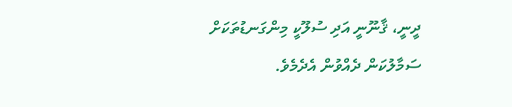ދީނީ، ޤާނޫނީ އަދި ސުލޫކީ މިންގަނޑުތަކަށް ސަމާލުކަން ދެއްވުން އެދެމެވެ.